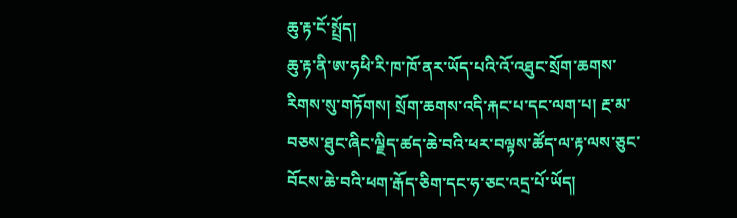ཆུ་རྟ་ངོ་སྤྲོད།
ཆུ་རྟ་ནི་ཨ་ཧཕི་རི་ཁ་ཁོ་ནར་ཡོད་པའི་འོ་འཐུང་སྲོག་ཆགས་རིགས་སུ་གཏོགས། སྲོག་ཆགས་འདི་རྐང་པ་དང་ལག་པ། རྔ་མ་བཅས་ཐུང་ཞིང་ལྗིད་ཚད་ཆེ་བའི་ཕར་བལྟས་ཚོད་ལ་རྟ་ལས་ཅུང་བོངས་ཆེ་བའི་ཕག་རྒོད་ཅིག་དང་ཧ་ཅང་འདྲ་པོ་ཡོད།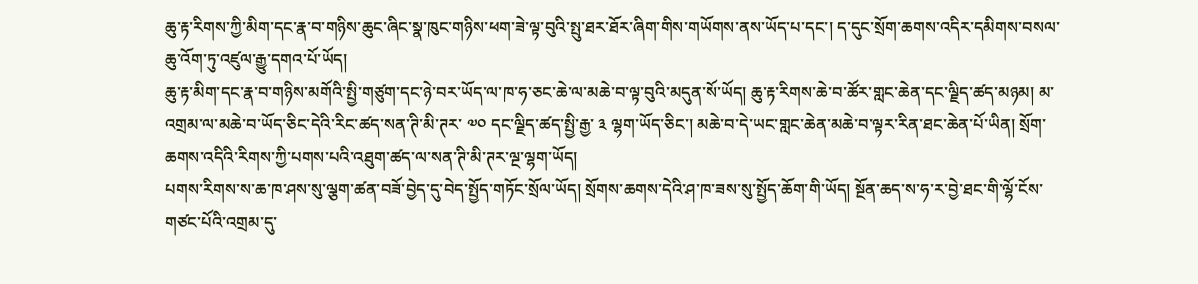ཆུ་རྟ་རིགས་ཀྱི་མིག་དང་རྣ་བ་གཉིས་ཆུང་ཞིང་སྣ་ཁུང་གཉིས་ཕག་ཟེ་ལྟ་བུའི་སྤུ་ཐར་ཐོར་ཞིག་གིས་གཡོགས་ནས་ཡོད་པ་དང་། ད་དུང་སྲོག་ཆགས་འདིར་དམིགས་བསལ་ཆུ་འོག་ཏུ་འཛུལ་རྒྱུ་དགའ་པོ་ཡོད།
ཆུ་རྟ་མིག་དང་རྣ་བ་གཉིས་མགོའི་སྤྱི་གཙུག་དང་ཉེ་བར་ཡོད་ལ་ཁ་ཧ་ཅང་ཆེ་ལ་མཆེ་བ་ལྟ་བུའི་མདུན་སོ་ཡོད། ཆུ་རྟ་རིགས་ཆེ་བ་ཚོར་གླང་ཆེན་དང་ལྗིད་ཚད་མཉམ། མ་འགྲམ་ལ་མཆེ་བ་ཡོད་ཅིང་དེའི་རིང་ཚད་སན་ཊི་མི་ཊར་ ༧༠ དང་ལྗིད་ཚད་སྤྱི་རྒྱ་ ༣ ལྷག་ཡོད་ཅིང་། མཆེ་བ་དེ་ཡང་གླང་ཆེན་མཆེ་བ་ལྟར་རིན་ཐང་ཆེན་པོ་ཡིན། སྲོག་ཆགས་འདིའི་རིགས་ཀྱི་པགས་པའི་འཐུག་ཚད་ལ་སན་ཊི་མི་ཊར་ལྔ་ལྷག་ཡོད།
པགས་རིགས་ས་ཆ་ཁ་ཤས་སུ་ལྕག་ཚན་བཟོ་བྱེད་དུ་བེད་སྤྱོད་གཏོང་སྲོལ་ཡོད། སྲོགས་ཆགས་དེའི་ཤ་ཁ་ཟས་སུ་སྤྱོད་ཆོག་གི་ཡོད། སྔོན་ཆད་ས་ཧ་ར་བྱེ་ཐང་གི་ལྷོ་ངོས་གཙང་པོའི་འགྲམ་དུ་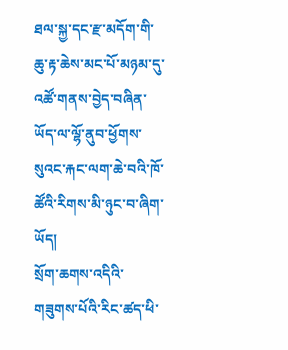ཐལ་སྐྱ་དང་རྫ་མདོག་གི་ཆུ་རྟ་ཆེས་མང་པོ་མཉམ་དུ་འཚོ་གནས་བྱེད་བཞིན་ཡོད་ལ་ལྷོ་ནུབ་ཕྱོགས་སུའང་རྐང་ལག་ཆེ་བའི་ཁོ་ཚོའི་རིགས་མི་ཉུང་བ་ཞིག་ཡོད།
སྲོག་ཆགས་འདིའི་གཟུགས་པོའི་རིང་ཚད་ཕི་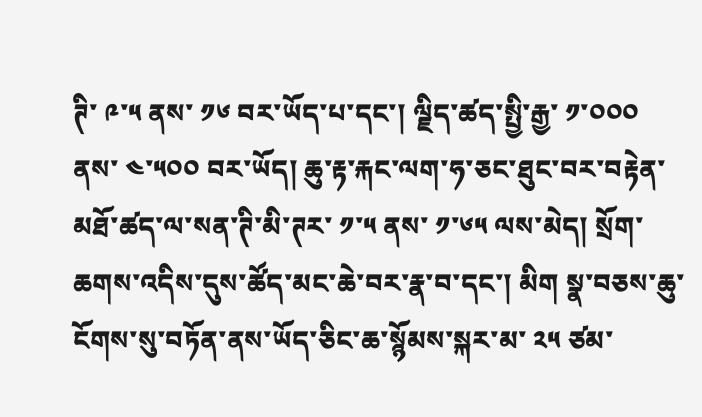ཊི་ ༩་༥ ནས་ ༡༦ བར་ཡོད་པ་དང་། ལྗིད་ཚད་སྤྱི་རྒྱ་ ༡་༠༠༠ ནས་ ༤་༥༠༠ བར་ཡོད། ཆུ་རྟ་རྐང་ལག་ཧ་ཅང་ཐུང་བར་བརྟེན་མཐོ་ཚད་ལ་སན་ཊི་མི་ཊར་ ༡་༥ ནས་ ༡་༦༥ ལས་མེད། སྲོག་ཆགས་འདིས་དུས་ཚོད་མང་ཆེ་བར་རྣ་བ་དང་། མིག སྣ་བཅས་ཆུ་ངོགས་སུ་བཏོན་ནས་ཡོད་ཅིང་ཆ་སྙོམས་སྐར་མ་ ༢༥ ཙམ་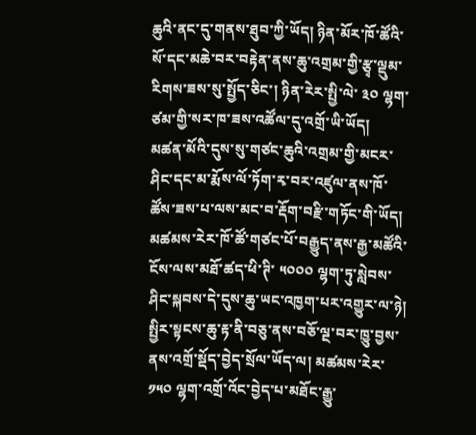ཆུའི་ནང་དུ་གནས་ཐུབ་ཀྱི་ཡོད། ཉིན་མོར་ཁོ་ཚོའི་སོ་དང་མཆེ་བར་བརྟེན་ནས་ཆུ་འགྲམ་གྱི་རྩྭ་ལྡུམ་རིགས་ཟས་སུ་སྤྱོད་ཅིང་། ཉིན་རེར་སྤྱི་ལེ་ ༣༠ ལྷག་ཙམ་གྱི་སར་ཁ་ཟས་འཚོལ་དུ་འགྲོ་ཡི་ཡོད།
མཚན་མོའི་དུས་སུ་གཙང་ཆུའི་འགྲམ་གྱི་མངར་ཤིང་དང་མ་རྨོས་ལོ་ཏོག་རྭ་བར་འཛུལ་ནས་ཁོ་ཚོས་ཟས་པ་ལས་མང་བ་རྡོག་བརྫི་གཏོང་གི་ཡོད། མཚམས་རེར་ཁོ་ཚོ་གཙང་པོ་བརྒྱུད་ནས་རྒྱ་མཚོའི་ངོས་ལས་མཐོ་ཚད་ཕི་ཊི་ ༥༠༠༠ ལྷག་ཏུ་སླེབས་ཤིང་སྐབས་དེ་དུས་ཆུ་ཡང་འཁྱག་པར་འགྱུར་ལ་ཉེ། སྤྱིར་སྟངས་ཆུ་རྟ་ནི་བཅུ་ནས་བཅོ་ལྔ་བར་ཁྱུ་བྱས་ནས་འགྲོ་སྡོད་བྱེད་སྲོལ་ཡོད་ལ། མཚམས་རེར་ ༡༥༠ ལྷག་འགྲོ་འོང་བྱེད་པ་མཐོང་རྒྱུ་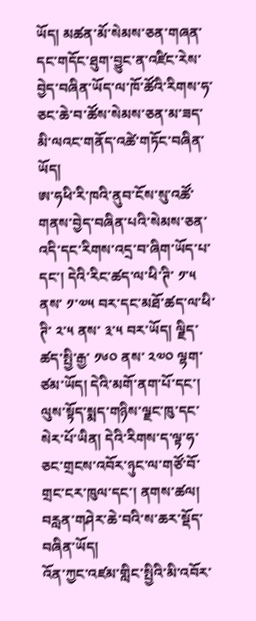ཡོད། མཚན་མོ་སེམས་ཅན་གཞན་དང་གདོང་ཐུག་བྱུང་ན་འཛིང་རེས་བྱེད་བཞིན་ཡོད་ལ་ཁོ་ཚོའི་རིགས་ཧ་ཅང་ཆེ་བ་ཚོས་སེམས་ཅན་མ་ཟད་མི་ལའང་གནོད་འཚེ་གཏོང་བཞིན་ཡོད།
ཨ་ཧཕི་རི་ཁའི་ནུབ་ངོས་སུ་འཚོ་གནས་བྱེད་བཞིན་པའི་སེམས་ཅན་འདི་དང་རིགས་འདྲ་བ་ཞིག་ཡོད་པ་དང་། དེའི་རིང་ཚད་ལ་ཕི་ཊི་ ༡་༥ ནས་ ༡་༧༥ བར་དང་མཐོ་ཚད་ལ་ཕི་ཊི་ ༢་༥ ནས་ ༣་༥ བར་ཡོད། ལྗིད་ཚད་སྤྱི་རྒྱ་ ༡༦༠ ནས་ ༢༧༠ ལྷག་ཙམ་ཡོད། དེའི་མགོ་ནག་པོ་དང་། ལུས་སྟོད་སྨད་གཉིས་ལྗང་ཁུ་དང་སེར་པོ་ཡིན། དེའི་རིགས་ད་ལྟ་ཧ་ཅང་གྲངས་འབོར་ཉུང་ལ་གཙོ་བོ་གྲང་ངར་ཁུལ་དང་། ནགས་ཚལ། བརླན་གཤེར་ཆེ་བའི་ས་ཆར་སྡོད་བཞིན་ཡོད།
འོན་ཀྱང་འཛམ་གླིང་སྤྱིའི་མི་འབོར་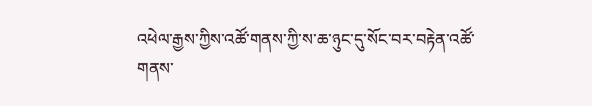འཕེལ་རྒྱས་ཀྱིས་འཚོ་གནས་ཀྱི་ས་ཆ་ཉུང་དུ་སོང་བར་བརྟེན་འཚོ་གནས་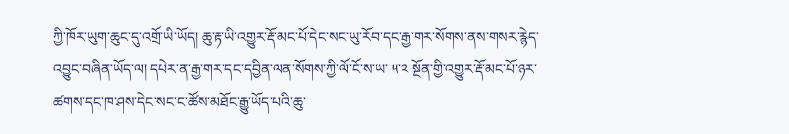ཀྱི་ཁོར་ཡུག་ཆུང་དུ་འགྲོ་ཡི་ཡོད། ཆུ་རྟ་ཡི་འགྱུར་རྡོ་མང་པོ་དེང་སང་ཡུ་རོབ་དང་རྒྱ་གར་སོགས་ནས་གསར་རྙེད་འབྱུང་བཞིན་ཡོད་ལ། དཔེར་ན་རྒྱ་གར་དང་དབྱིན་ལན་སོགས་ཀྱི་ལོ་ངོ་ས་ཡ་ ༥་༢ སྔོན་གྱི་འགྱུར་རྡོ་མང་པོ་ཉར་ཚགས་དང་ཁ་ཤས་དེང་སང་ང་ཚོས་མཐོང་རྒྱུ་ཡོད་པའི་ཆུ་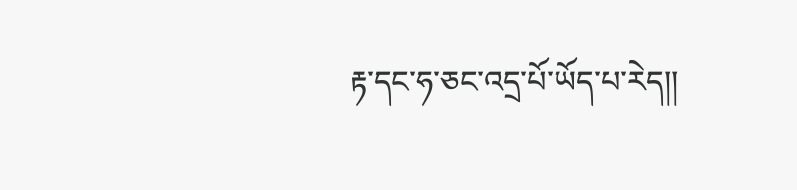རྟ་དང་ཧ་ཅང་འདྲ་པོ་ཡོད་པ་རེད།།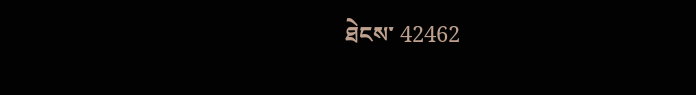ཐེངས་ 42462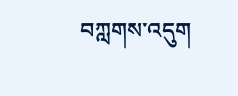བཀླགས་འདུག